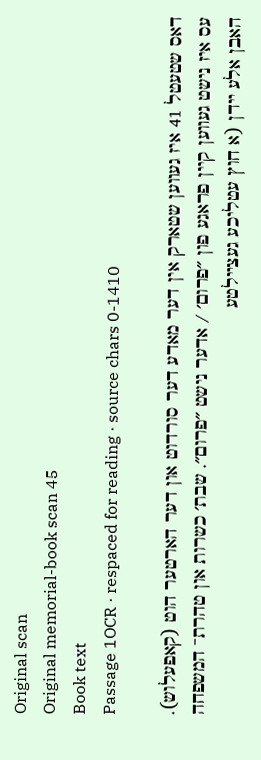Original scan
Original memorial-book scan 45
Book text
Passage 1OCR · respaced for reading · source chars 0-1410

דאס שטעטל 41 איז געװען שטארק אין דער מאדע דער סורדוט און דער הארטער הוט (קאפעלוש). עס איז נישט געװען קיין פראגע פון ״פרום׳ / אדער נישט ״פרום״. שבת׳ כשרות און טהרת־ המשפחה האבן אלע ײדן (א חוץ עטליכע געצײלטע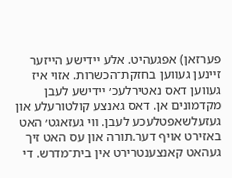פערזאן) אפגעהיט. אלע ײדישע הײזער זײנען געװען בחזקת־הכשרות. אזוי איז געװען דאס נאטירלעכ׳ ײדישע לעבן מקדמונים אן. דאס גאנצע קולטורעלע און געזעלשאפטלעכע לעבן. װי געזאגט׳ האט באזירט אויף דער.תורה און עס האט זיך געהאט קאנצענטרירט אין בית־מדרש. די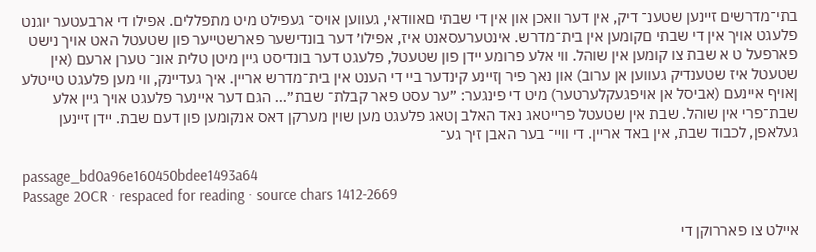בתי־מדרשים זײנען שטענ־ דיק, אין דער װאכן און אין די שבתי םאװדאי, געװען אויס־ געפילט מיט מתפללים. אפילו די ארבעטער יוגנט פלעגט אויך אין די שבתי םקומען אין בית־מדרש. אינטערעסאנט איז, אפילו׳ דער בונדישער פארשטײער פון שטעטל האט אויך נישט פארפעל ט א שבת צו קומען אין שוהל. װי אלע פרומע ײדן פון שטעטל, פלעגט דער בונדיסט גײן מיטן טלית אונ־ טערן ארעם (אין שטעטל איז שטענדיק געװען אן ערוב) און נאך פיר ןזײנע קינדער ביי די הענט אין בית־מדרש ארײן. איך געדײנק, װי מען פלעגט טײטלע ןאויף איינעם (אביסל אן אויפגעקלערטער) מיט די פינגער: ״ער עסט פאר קבלת־ שבת״... הגם דער אײנער פלעגט אויך גײן אלע שבת־פרי אין שוהל. שבת אין שטעטל פרײטאג נאד האלב ןטאג פלעגט מען שוין מערקן דאס אנקומען פון דעם שבת. ײדן זײנען געלאפן, לכבוד שבת, אין באד ארײן. די װײ־ בער האבן זיך גע־

passage_bd0a96e160450bdee1493a64
Passage 2OCR · respaced for reading · source chars 1412-2669

אײלט צו פאררוקן די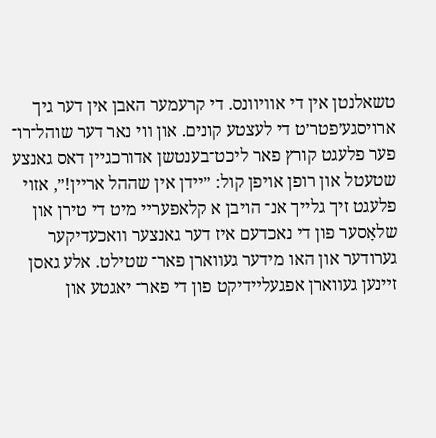טשאלנטן אין די אוױוונס. די קרעמער האבן אין דער גיך ארויסגע׳פטר׳ט די לעצטע קונים. און װי נאר דער שוהל־רו־ פער פלעגט קורץ פאר ליכט־בענטשן אדורכגײן דאס גאנצע שטעטל און רופן אויפן קול: ״ײדן אין שההל ארײן!״, אזוי פלעגט זיך גלייך אנ־ הויבן א קלאפערײ מיט די טירן און שלאָסער פון די נאכדעם איז דער גאנצער װאכעדיקער גערודער און האו מידער געװארן פאר־ שטילט. אלע גאסן זײנען געװארן אפגעלײדיקט פון די פאר־ יאגטע און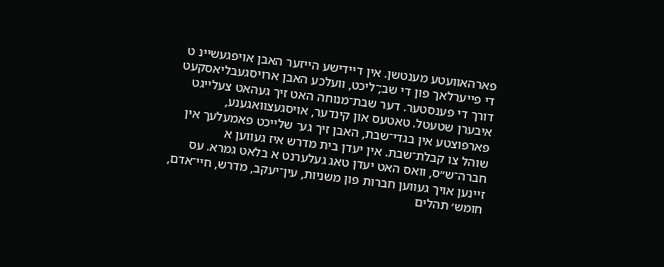פארהאװעטע מענטשן. אין דײדישע הײזער האבן אויפגעשײנ ט די פײערלאך פון די שב;־ליכט, װעלכע האבן ארויסגעבליאסקעט דורך די פענסטער. דער שבת־מנוחה האט זיך געהאט צעלײגט איבערן שטעטל. טאטעס און קינדער, אויסגעצװאגענע, פארפוצטע אין בגדי־שבת, האבן זיך גע־ שלײכט פאמעלעך אין שוהל צו קבלת־שבת. אין יעדן בית מדרש איז געװען א חברה־ש״ס, וואס האט יעדן טאג געלערנט א בלאט גמרא. עס זײנען אויך געװען חברות פון משניות, עין־יעקב, מדרש, חײ־אדם, חומש׳ תהלים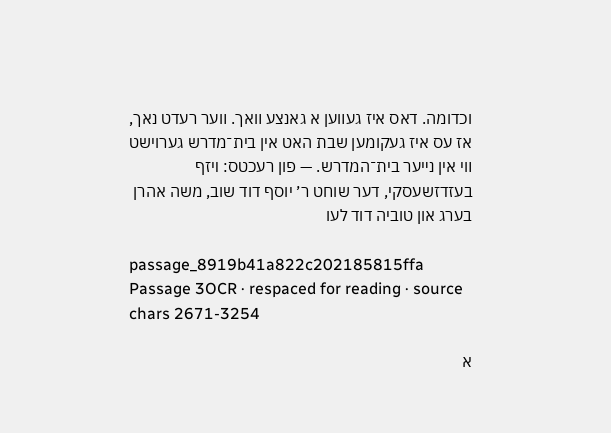וכדומה. דאס איז געװען א גאנצע װאך. װער רעדט נאך, אז עס איז געקומען שבת האט אין בית־מדרש גערוישט װי אין נײער בית־המדרש. — פון רעכטס: ױזף בעזדזשעסקי, דער שוחט ר׳ יוסף דוד שוב, משה אהרן בערג און טוביה דוד לעו

passage_8919b41a822c202185815ffa
Passage 3OCR · respaced for reading · source chars 2671-3254

א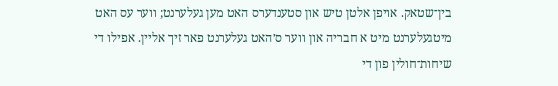בין־שטאק. אויפן אלטן טיש און סטענדערס האט מען געלערנט; װער עס האט מיטגעלערנט מיט א חבריה און װער ס׳האט געלערנט פאר זיך אלײן. אפילו די שיחות־חולין פון די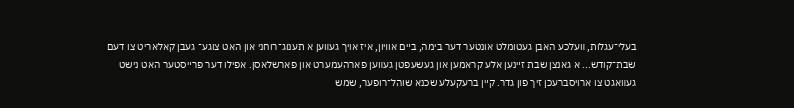בעלי־עגלות, װעלכע האבן געטומלט אונטער דער בימה, בײם אוױון, איז אויך געװען א תענוג־רוחני און האט צוגע־ געבן קאלאריט צו דעם שבת־קודש... א גאנצן שבת זײנען אלע קראמען און געשעפטן געװען פארהעמערט און פארשלאסן. אפילו דער פרײסטער האט נישט געװאגט צו ארויסברעכן זיך פון גדר. קײן ברעקעלע שכנא שוהל־רופער, שמש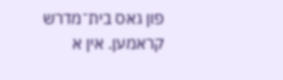פון גאס בית־מדרש קראמען. אין א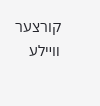קורצער װײלע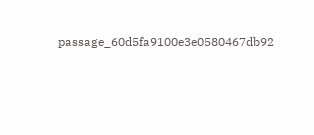passage_60d5fa9100e3e0580467db92